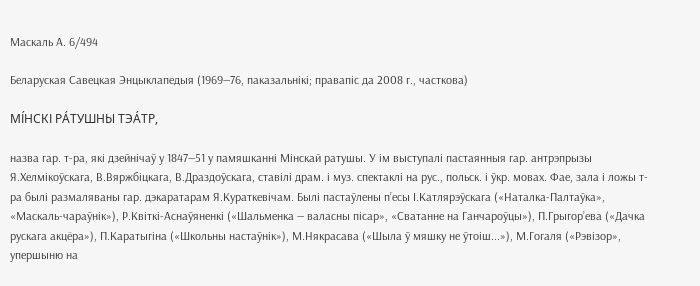Маскаль А. 6/494

Беларуская Савецкая Энцыклапедыя (1969—76, паказальнікі; правапіс да 2008 г., часткова)

МІ́НСКІ РА́ТУШНЫ ТЭА́ТР,

назва гар. т-ра, які дзейнічаў у 1847—51 у памяшканні Мінскай ратушы. У ім выступалі пастаянныя гар. антрэпрызы Я.Хелмікоўскага, В.Вяржбіцкага, В.Драздоўскага, ставілі драм. і муз. спектаклі на рус., польск. і ўкр. мовах. Фае, зала і ложы т-ра былі размаляваны гар. дэкаратарам Я.Кураткевічам. Былі пастаўлены п’есы І.Катлярэўскага («Наталка-Палтаўка», «Маскаль-чараўнік»), Р.Квіткі-Аснаўяненкі («Шальменка — валасны пісар», «Сватанне на Ганчароўцы»), П.Грыгор’ева («Дачка рускага акцёра»), П.Каратыгіна («Школьны настаўнік»), М.Някрасава («Шыла ў мяшку не ўтоіш...»), М.Гогаля («Рэвізор», упершыню на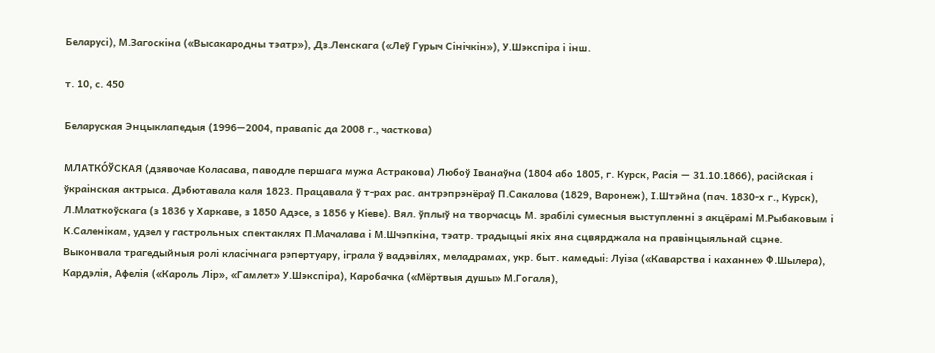Беларусі), М.Загоскіна («Высакародны тэатр»), Дз.Ленскага («Леў Гурыч Сінічкін»), У.Шэкспіра і інш.

т. 10, с. 450

Беларуская Энцыклапедыя (1996—2004, правапіс да 2008 г., часткова)

МЛАТКО́ЎСКАЯ (дзявочае Коласава, паводле першага мужа Астракова) Любоў Іванаўна (1804 або 1805, г. Курск, Расія — 31.10.1866), расійская і ўкраінская актрыса. Дэбютавала каля 1823. Працавала ў т-рах рас. антрэпрэнёраў П.Сакалова (1829, Варонеж), І.Штэйна (пач. 1830-х г., Курск), Л.Млаткоўскага (з 1836 у Харкаве, з 1850 Адэсе, з 1856 у Кіеве). Вял. ўплыў на творчасць М. зрабілі сумесныя выступленні з акцёрамі М.Рыбаковым і К.Саленікам, удзел у гастрольных спектаклях П.Мачалава і М.Шчэпкіна, тэатр. традыцыі якіх яна сцвярджала на правінцыяльнай сцэне. Выконвала трагедыйныя ролі класічнага рэпертуару, іграла ў вадэвілях, меладрамах, укр. быт. камедыі: Луіза («Каварства і каханне» Ф.Шылера), Кардэлія, Афелія («Кароль Лір», «Гамлет» У.Шэкспіра), Каробачка («Мёртвыя душы» М.Гогаля),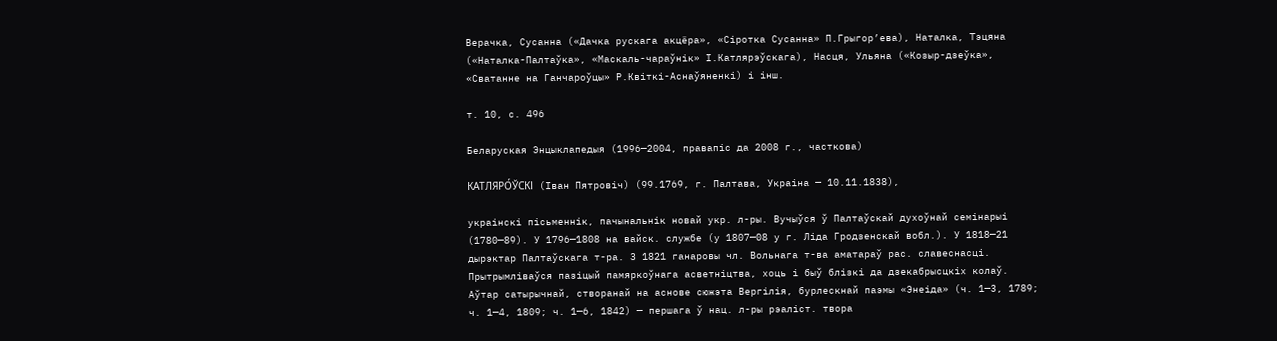Верачка, Сусанна («Дачка рускага акцёра», «Сіротка Сусанна» П.Грыгор’ева), Наталка, Тэцяна («Наталка-Палтаўка», «Маскаль-чараўнік» І.Катлярэўскага), Насця, Ульяна («Козыр-дзеўка», «Сватанне на Ганчароўцы» Р.Квіткі-Аснаўяненкі) і інш.

т. 10, с. 496

Беларуская Энцыклапедыя (1996—2004, правапіс да 2008 г., часткова)

КАТЛЯРО́ЎСКІ (Іван Пятровіч) (99.1769, г. Палтава, Украіна — 10.11.1838),

украінскі пісьменнік, пачынальнік новай укр. л-ры. Вучыўся ў Палтаўскай духоўнай семінарыі (1780—89). У 1796—1808 на вайск. службе (у 1807—08 у г. Ліда Гродзенскай вобл.). У 1818—21 дырэктар Палтаўскага т-ра. З 1821 ганаровы чл. Вольнага т-ва аматараў рас. славеснасці. Прытрымліваўся пазіцый памяркоўнага асветніцтва, хоць і быў блізкі да дзекабрысцкіх колаў. Аўтар сатырычнай, створанай на аснове сюжэта Вергілія, бурлескнай паэмы «Энеіда» (ч. 1—3, 1789; ч. 1—4, 1809; ч. 1—6, 1842) — першага ў нац. л-ры рэаліст. твора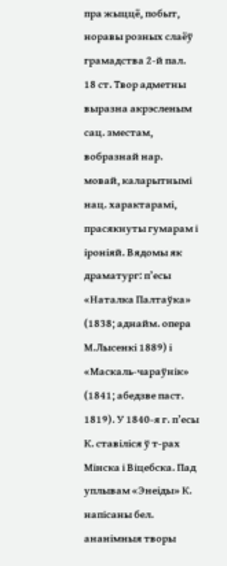пра жыццё, побыт, норавы розных слаёў грамадства 2-й пал. 18 ст. Твор адметны выразна акрэсленым сац. зместам, вобразнай нар. мовай, каларытнымі нац. характарамі, прасякнуты гумарам і іроніяй. Вядомы як драматург: п’есы «Наталка Палтаўка» (1838; аднайм. опера М.Лысенкі 1889) і «Маскаль-чараўнік» (1841; абедзве паст. 1819). У 1840-я г. п’есы К. ставіліся ў т-рах Мінска і Віцебска. Пад уплывам «Энеіды» К. напісаны бел. ананімныя творы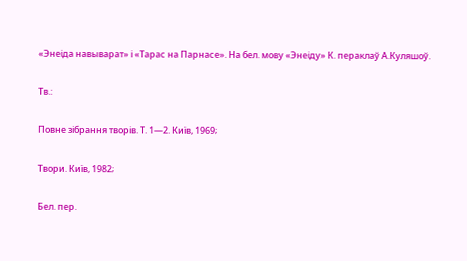«Энеіда навыварат» і «Тарас на Парнасе». На бел. мову «Энеіду» К. пераклаў А.Куляшоў.

Тв.:

Повне зібрання творів. Т. 1—2. Київ, 1969;

Твори. Київ, 1982;

Бел. пер.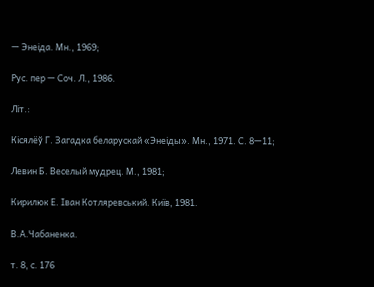— Энеіда. Мн., 1969;

Рус. пер — Соч. Л., 1986.

Літ.:

Кісялёў Г. Загадка беларускай «Энеіды». Мн., 1971. С. 8—11;

Левин Б. Веселый мудрец. М., 1981;

Кирилюк Е. Іван Котляревський. Київ, 1981.

В.А.Чабаненка.

т. 8, с. 176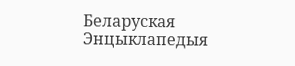Беларуская Энцыклапедыя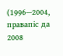(1996—2004, правапіс да 2008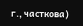г., часткова)